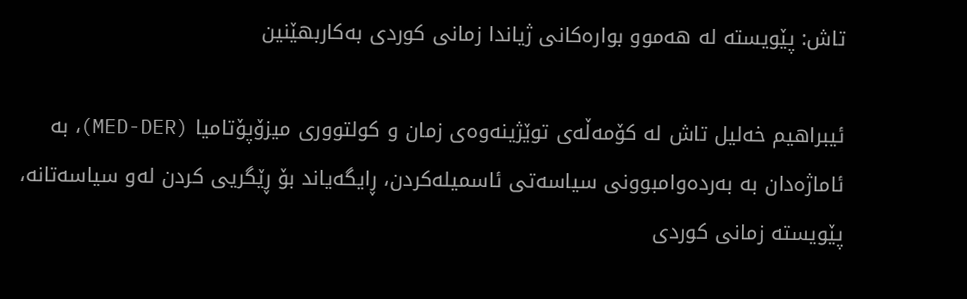تاش: پێویستە لە هەموو بوارەکانی ژیاندا زمانی کوردی بەکاربهێنین

ئیبراهیم خەلیل تاش لە کۆمەڵەی توێژینەوەی زمان و کولتووری میزۆپۆتامیا (MED-DER)، بە ئاماژەدان بە بەردەوامبوونی سیاسەتی ئاسمیلەکردن، ڕایگەیاند بۆ ڕێگریی کردن لەو سیاسەتانە، پێویستە زمانی کوردی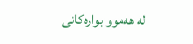لە هەموو بوارەکانی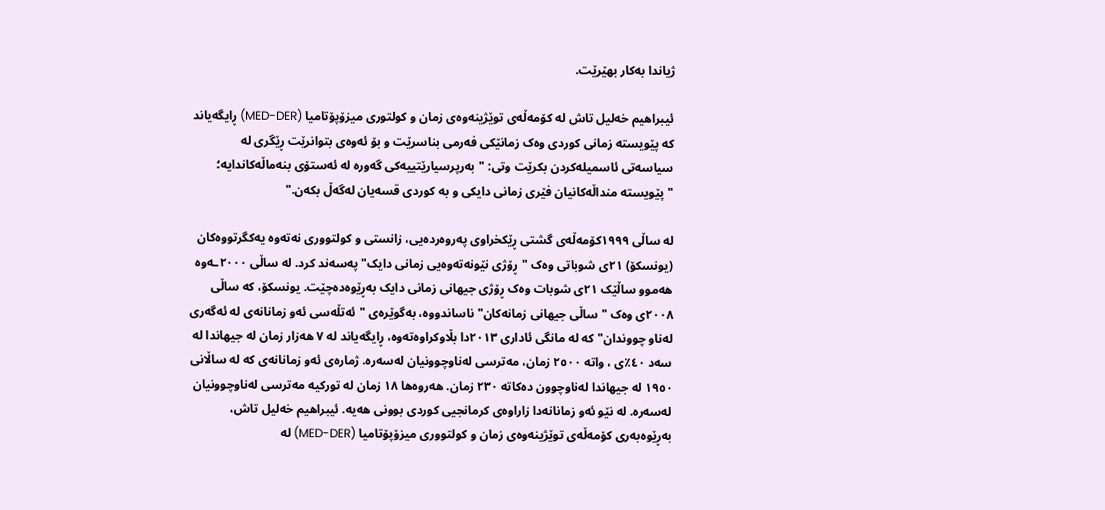ژیاندا بەکار بهێرێت.

ئیبراهیم خەلیل تاش لە کۆمەڵەی توێژینەوەی زمان و کولتوری میزۆپۆتامیا (MED-DER) ڕایگەیاند کە پێویستە زمانی کوردی وەک زمانێکی فەرمی بناسرێت و بۆ ئەوەی بتوانرێت ڕێگری لە سیاسەتی ئاسمیلەکردن بکرێت وتی: "بەرپرسیارێتییەکی گەورە لە ئەستۆی بنەماڵەکاندایە؛ "پێویستە منداڵەکانیان فێری زمانی دایکی و بە کوردی قسەیان لەگەڵ بکەن."

لە ساڵی ١٩٩٩کۆمەڵەی گشتی ڕێکخراوی پەروەردەیی، زانستی و کولتووری نەتەوە یەکگرتووەکان (یونسکۆ) ٢١ی شوباتی وەک "ڕۆژی نێونەتەوەیی زمانی دایک" پەسەند کرد. لە ساڵی ٢٠٠٠ـەوە هەموو ساڵێک ٢١ی شوبات وەک ڕۆژی جیهانی زمانی دایک بەڕێوەدەچێت. یونسکۆ، کە ساڵی ٢٠٠٨ی وەک "ساڵی جیهانی زمانەکان" ناساندووە، بەگوێرەی "ئەتڵەسی ئەو زمانانەی لە ئەگەری لەناو چووندان" کە لە مانگی ئاداری ٢٠١٣دا بڵاوکراوەتەوە، ڕایگەیاند لە ٧ هەزار زمان لە جیهاندا لە سەد ٤٠٪ی ، واتە ٢٥٠٠ زمان، مەترسی لەناوچوونیان لەسەرە. ژمارەی ئەو زمانانەی کە لە ساڵانی ١٩٥٠ لە جیهاندا لەناوچوون دەکاتە ٢٣٠ زمان. هەروەها ١٨ زمان لە تورکیە مەترسی لەناوچوونیان لەسەرە. لە نێو ئەو زمانانەدا زاراوەی کرمانجیی کوردی بوونی هەیە. ئیبراهیم خەلیل تاش، بەڕێوەبەری کۆمەڵەی توێژینەوەی زمان و کولتووری میزۆپۆتامیا (MED-DER) لە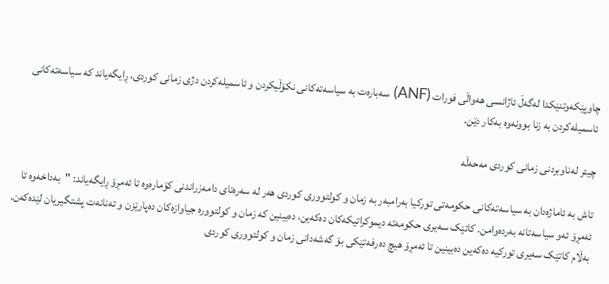چاوپێکەوتنێکدا لەگەڵ ئاژانسی هەواڵی فورات (ANF) سەبارەت بە سیاسەتەکانی نکۆڵیکردن و ئاسمیلەکردن دژی زمانی کوردی، ڕایگەیاند کە سیاسەتەکانی ئاسمیلەکردن بە زنا بوونەوە بەکار دێن.

چیتر لەناوبردنی زمانی کوردی مەحەڵە

تاش بە ئاماژەدان بە سیاسەتەکانی حکومەتی تورکیا بەرامبەر بە زمان و کولتووری کوردی هەر لە سەرەتای دامەزراندنی کۆمارەوە تا ئەمڕۆ ڕایگەیاند: "بەداخەوە تا ئەمڕۆ ئەو سیاسەتانە بەردەوامن. کاتێک سەیری حکومەتە دیموکراتیکەکان دەکەین، دەبینین کە زمان و کولتوورە جیاوازەکان دەپارێزن و تەنانەت پشتگیریان لێدەکەن. بەڵام کاتێک سەیری تورکیە دەکەین دەبینین تا ئەمڕۆ هیچ دەرفەتێکی بۆ گەشەدانی زمان و کولتووری کوردی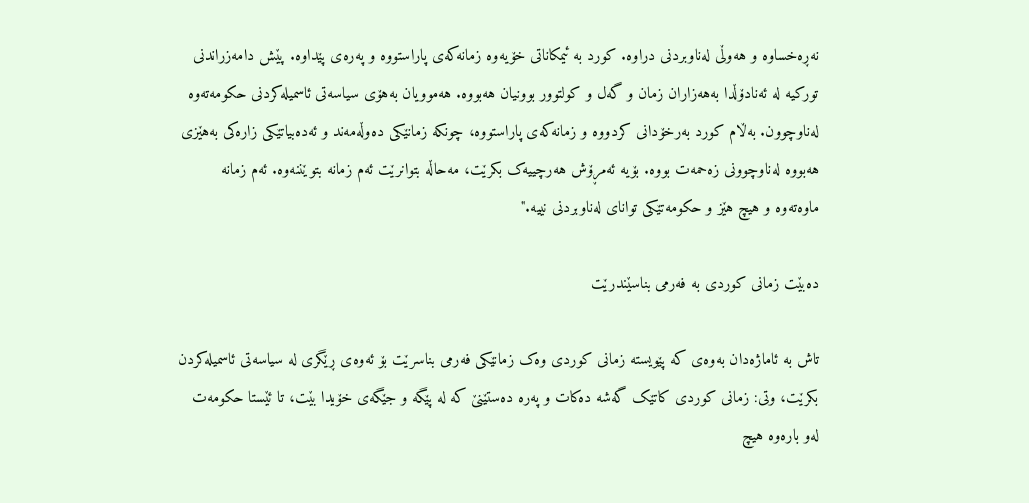نەڕەخساوە و هەوڵی لەناوبردنی دراوە. کورد بە ئیمکاناتی خۆیەوە زمانەکەی پاراستووە و پەرەی پێداوە. پێش دامەزراندنی تورکیە لە ئەنادۆڵدا بەهەزاران زمان و گەل و کولتوور بوونیان هەبووە. هەموویان بەهۆی سیاسەتی ئاسمیلەکردنی حکومەتەوە لەناوچوون. بەڵام کورد بەرخۆدانی کردووە و زمانەکەی پاراستووە، چونکە زمانێکی دەوڵەمەند و ئەدەبیاتێکی زارەکی بەهێزی هەبووە لەناوچوونی زەحمەت بووە. بۆیە ئەمڕۆش هەرچییەک بکرێت، مەحاڵە بتوانرێت ئەم زمانە بتوێننەوە. ئەم زمانە ماوەتەوە و هیچ هێز و حکومەتێکی توانای لەناوبردنی نییە."

دەبێت زمانی کوردی بە فەرمی بناسێندرێت

تاش بە ئاماژەدان بەوەی کە پێویستە زمانی کوردی وەک زمانێکی فەرمی بناسرێت بۆ ئەوەی ڕێگری لە سیاسەتی ئاسمیلەکردن بکرێت، وتی: زمانی کوردی کاتێک گەشە دەکات و پەرە دەستێنێ کە لە پێگە و جێگەی خۆیدا بێت، تا ئێستا حکومەت لەو بارەوە هیچ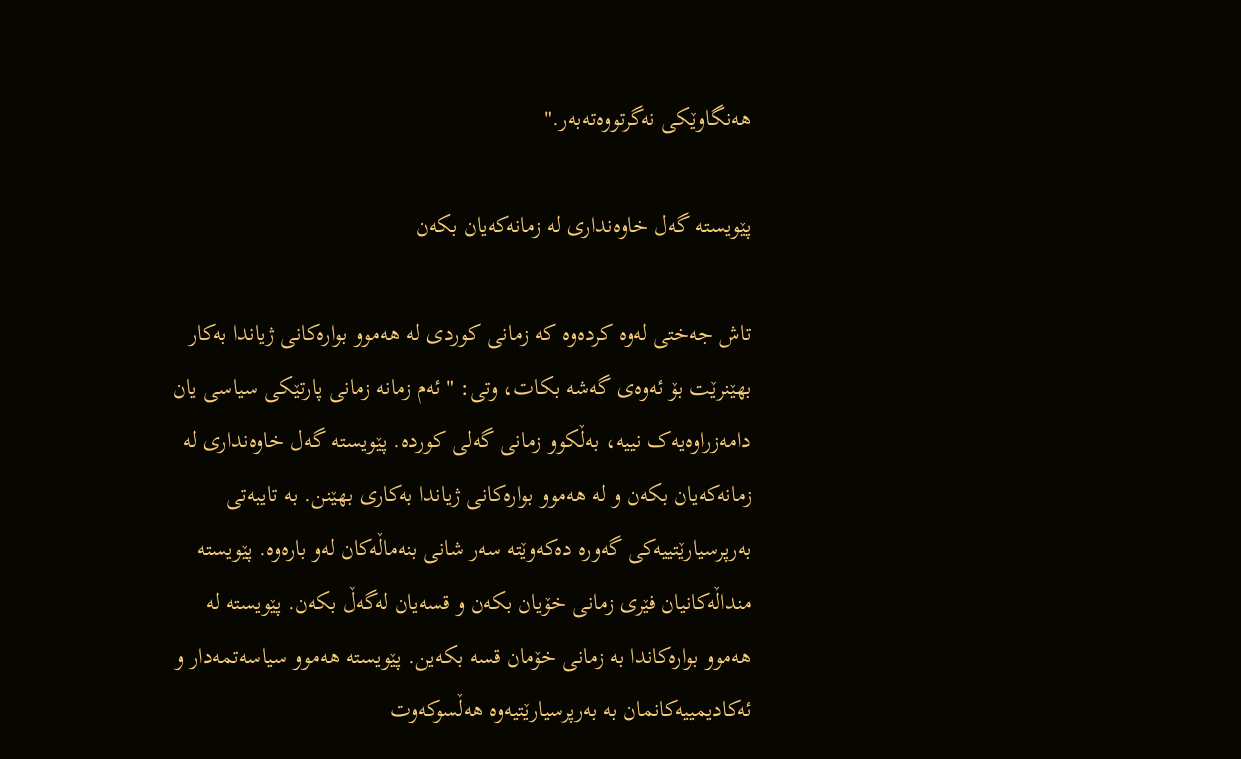هەنگاوێکی نەگرتووەتەبەر."

پێویستە گەل خاوەنداری لە زمانەکەیان بکەن

تاش جەختی لەوە کردەوە کە زمانی کوردی لە هەموو بوارەکانی ژیاندا بەکار بهێنرێت بۆ ئەوەی گەشە بکات، وتی: "ئەم زمانە زمانی پارتێکی سیاسی یان دامەزراوەیەک نییە، بەڵکوو زمانی گەلی کوردە. پێویستە گەل خاوەنداری لە زمانەکەیان بکەن و لە هەموو بوارەکانی ژیاندا بەکاری بهێنن. بە تایبەتی بەرپرسیارێتییەکی گەورە دەکەوێتە سەر شانی بنەماڵەکان لەو بارەوە. پێویستە منداڵەکانیان فێری زمانی خۆیان بکەن و قسەیان لەگەڵ بکەن. پێویستە لە هەموو بوارەکاندا بە زمانی خۆمان قسە بکەین. پێویستە هەموو سیاسەتمەدار و ئەکادیمییەکانمان بە بەرپرسیارێتیەوە هەڵسوکەوت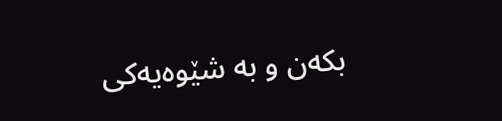بکەن و بە شێوەیەکی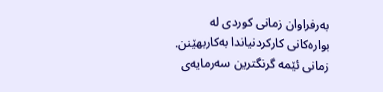بەرفراوان زمانی کوردی لە بوارەکانی کارکردنیاندا بەکاربهێنن. زمانی ئێمە گرنگترین سەرمایەی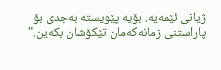ژیانی ئێمەیە. بۆیە پێویستە بەجدی بۆ پاراستنی زمانەکەمان تێکۆشان بکەین."